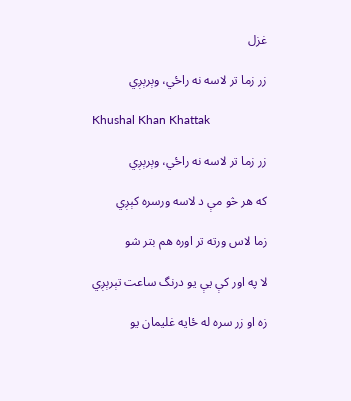غزل

زر زما تر لاسه نه راځي، وېرېږي

Khushal Khan Khattak

زر زما تر لاسه نه راځي، وېرېږي

که هر څو مې د لاسه ورسره کېږي

زما لاس ورته تر اوره هم بتر شو

لا په اور کې يې يو درنگ ساعت تېرېږي

زه او زر سره له ځايه غليمان يو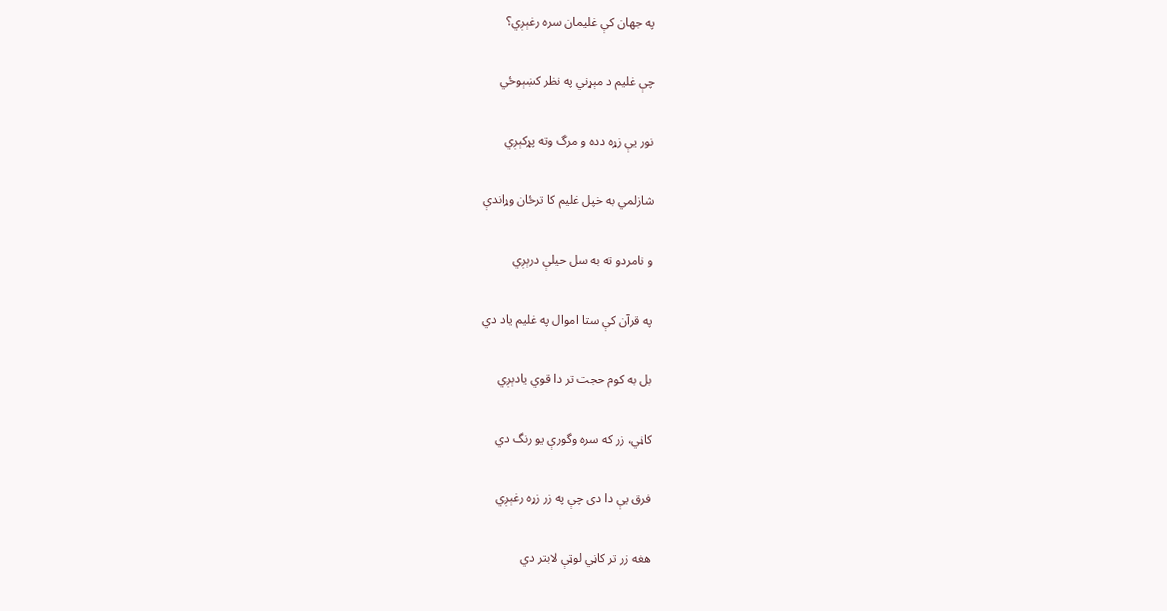په جهان کې غليمان سره رغېږي؟

چې غليم د مېړني په نظر کښېوځي

نور يې زړه دده و مرگ وته پړکېږي

شازلمي به خپل غليم کا ترځان وړاندې

و نامردو ته به سل حيلې درېږي

په قرآن کې ستا اموال په غليم ياد دي

بل به کوم حجت تر دا قوي يادېږي

کاڼي، زر که سره وگورې يو رنگ دي

فرق يې دا دی چې په زر زړه رغېږي

هغه زر تر کاڼي لوټې لابتر دي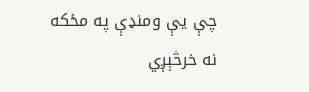چې يې ومنډې په مځکه نه خرڅېږي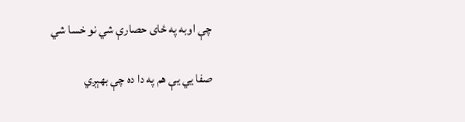چې اوبه په ځای حصارې شي نو خسا شي

صفا يي يې هم په دا ده چې بهېږي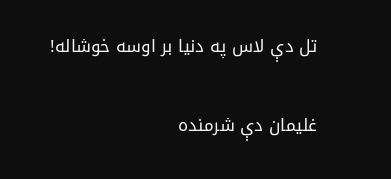تل دې لاس په دنيا بر اوسه خوشاله!

غليمان دې شرمنده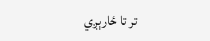تر تا ځارېږي